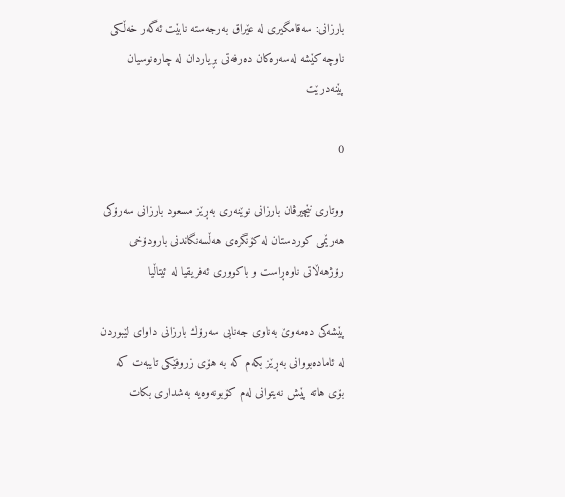بارزانی: سه‌قامگیری له‌ عێراق به‌رجه‌سته‌ نابێت ئه‌گه‌ر خه‌ڵكی ناوچه‌ كێشه‌ له‌سه‌ره‌كان ده‌رفه‌تی بڕیاردان له‌ چارەنوسیان پێنه‌درێت

0

ووتاری نێچیرڤان بارزانی نوێنه‌ری به‌ڕێز مسعود بارزانی سه‌رۆكی هه‌رێمی كوردستان له‌ كۆنگره‌ی هه‌ڵسه‌نگاندنی بارودۆخی رۆژهه‌ڵاتی ناوه‌ڕاست و باكووری ئه‌فریقیا له‌ ئیتاڵیا

پێشه‌كی ده‌مه‌وێ‌ به‌ناوی جه‌نابی سه‌رۆك بارزانی داوای لێبوردن له‌ ئاماده‌بووانی به‌ڕێز بكه‌م كه‌ به‌ هۆی زروفێكی تایبه‌ت كه‌ بۆی هاته‌ پێش نه‌یتوانی له‌م كۆبونه‌وه‌یه‌ به‌شداری بكات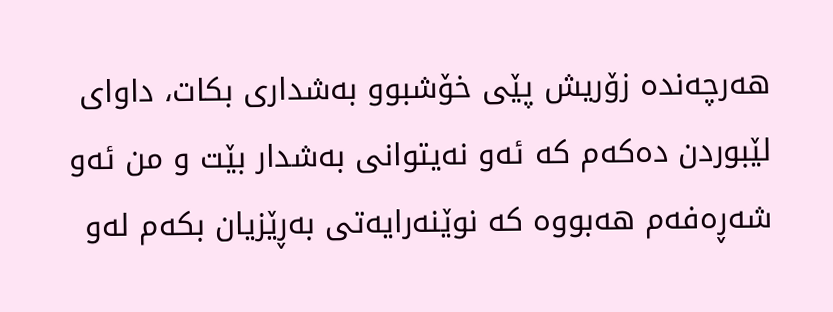هه‌رچه‌نده‌ زۆریش پێی خۆشبوو به‌شداری بكات، داوای لێبوردن ده‌كه‌م كه‌ ئه‌و نه‌یتوانی به‌شدار بێت و من ئه‌و شه‌ڕه‌فه‌م هه‌بووه‌ كه‌ نوێنه‌رایه‌تی به‌ڕێزیان بكه‌م له‌و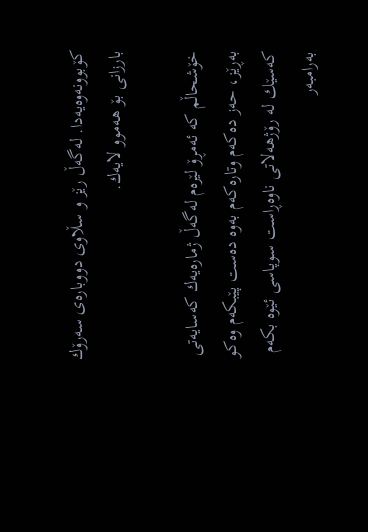كۆبوونه‌وه‌یه‌دا. له‌گه‌ڵ رێز و سڵاوی دووباره‌ی سه‌رۆك بارزانی بۆ هه‌موو لایه‌ك.

خۆشحاڵم كه‌ ئه‌مڕۆ لێره‌م له‌گه‌ڵ ژماره‌یه‌ك كه‌سایه‌تی به‌ڕێز، حه‌ز ده‌كه‌م وتاره‌كه‌م به‌وه‌ ده‌ست پێبكه‌م وه‌كو كه‌سێك له‌ رۆژهه‌لاتی ناوه‌ڕاست سوپاسی ئێوه‌ بكه‌م به‌رامبه‌ر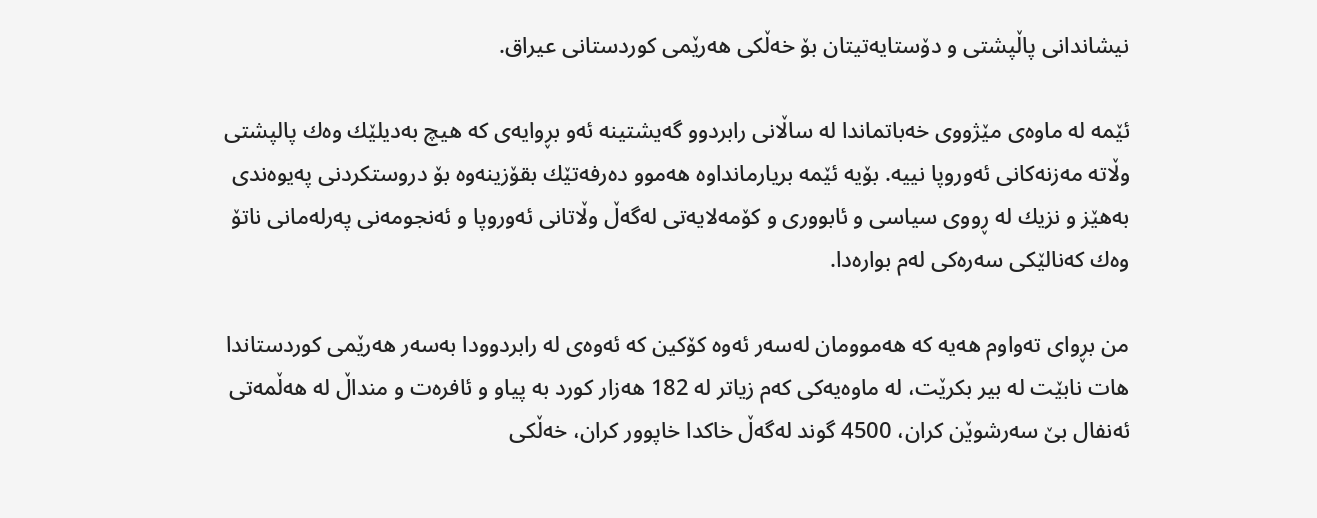نیشاندانی پاڵپشتی و دۆستایه‌تیتان بۆ خه‌ڵكی هه‌رێمی كوردستانی عیراق.

ئێمه‌ له‌ ماوه‌ی مێژووی خه‌باتماندا له‌ ساڵانی رابردوو گه‌یشتینه‌ ئه‌و بڕوایه‌ی كه‌ هیچ به‌دیلێك وه‌ك پالپشتی وڵاته‌ مه‌زنه‌كانی ئه‌وروپا نییه‌. بۆیه‌ ئێمه‌ بریارمانداوه‌ هه‌موو ده‌رفه‌تێك بقۆزینه‌وه‌ بۆ دروستكردنی په‌یوه‌ندی به‌هێز و نزیك له‌ ڕووی سیاسی و ئابووری و كۆمه‌لایه‌تی له‌گه‌ڵ وڵاتانی ئه‌وروپا و ئه‌نجومه‌نی په‌رله‌مانی ناتۆ وه‌ك كه‌نالێكی سه‌ره‌كی له‌م بواره‌دا.

من بڕوای ته‌واوم هه‌یه‌ كه‌ هه‌موومان له‌سه‌ر ئه‌وه‌ كۆكین كه‌ ئه‌وه‌ی له‌ رابردوودا به‌سه‌ر هه‌رێمی كوردستاندا هات نابێت له‌ بیر بكرێت، له‌ ماوه‌یه‌كی كه‌م زیاتر له‌ 182 هه‌زار كورد به‌ پیاو و ئافره‌ت و منداڵ له‌ هه‌ڵمه‌تی ئه‌نفال بێ سه‌رشوێن كران، 4500 گوند له‌گه‌ڵ خاكدا خاپوور كران، خه‌ڵكی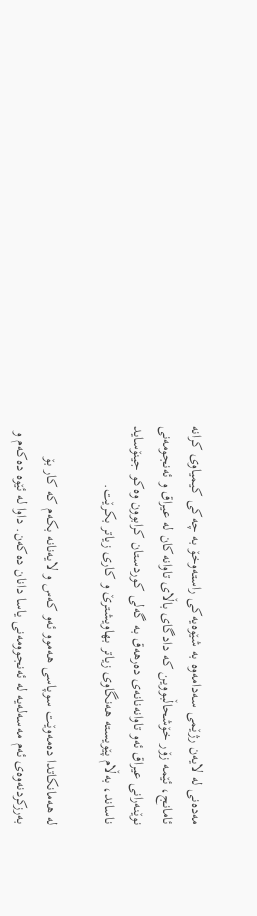مه‌ده‌نی له‌ لایه‌ن رژێمی سه‌دامه‌وه‌ به‌ شێوه‌یه‌كی راسته‌وخۆ به‌ چه‌كی كیمیاوی كرانه‌ ئامانج، ئێمه‌ زۆر خۆشحاڵبووین كه‌ دادگای باڵای تاوانه‌كان له‌ عیراق و ئه‌نجومه‌نی نوێنه‌رانی عیراق ئه‌و تاوانه‌نانه‌ی ده‌رهه‌ق به‌ گه‌لی كوردستان كرابوون وه‌كو جینۆساید ناساند، به‌ڵام پێویسته‌ هه‌نگاوی زیاتر بهاویشترێ و كاری زیاتر بكرێت.

له‌ هه‌مانكاتدا ده‌مه‌وێت سوپاسی هه‌موو ئه‌و كه‌س و لایه‌نانه‌ بكه‌م كه‌ كار بۆ به‌رزكردنه‌وه‌ی ئه‌م مه‌سه‌له‌یه‌ له‌ ئه‌نجوومه‌نی یاسا دانان ده‌كه‌ن. داوا له‌ ئێوه‌ ده‌كه‌م و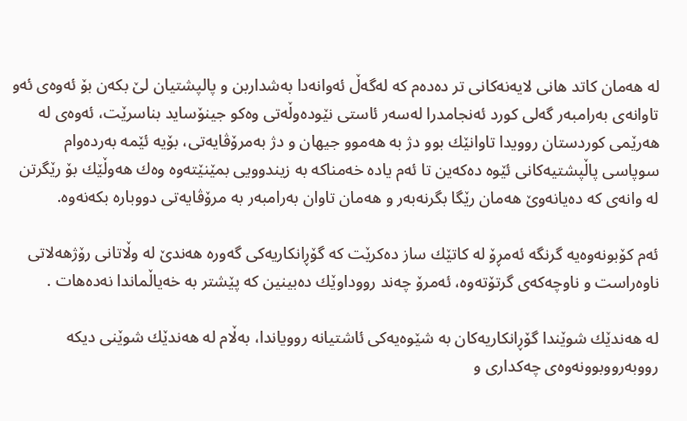له‌ هه‌مان كاتد هانی لایه‌نه‌كانی تر ده‌ده‌م كه‌ له‌گه‌ڵ ئه‌وانه‌دا به‌شداربن و پالپشتیان لێ بكه‌ن بۆ ئه‌وه‌ی ئه‌و تاوانه‌ی به‌رامبه‌ر گه‌لی كورد ئه‌نجامدرا له‌سه‌ر ئاستی نێوده‌وڵه‌تی وه‌كو جینۆساید بناسرێت، ئه‌وه‌ی له‌ هه‌رێمی كوردستان روویدا تاوانێك بوو دژ به‌ هه‌موو جیهان و دژ به‌مرۆڤایه‌تی، بۆیه‌ ئێمه‌ به‌رده‌وام سوپاسی پاڵپشتیه‌كانی ئێوه‌ ده‌كه‌ین تا ئه‌م یاده‌ خه‌مناكه‌ به‌ زیندوویی بمێنێته‌وه‌ وه‌ك هه‌وڵێك بۆ رێگرتن له‌ وانه‌ی كه‌ ده‌یانه‌وێ هه‌مان رێگا بگرنه‌به‌ر و هه‌مان تاوان به‌رامبه‌ر به‌ مرۆڤایه‌تی دووباره‌ بكه‌نه‌وه‌.

ئه‌م كۆبونه‌وه‌یه‌ گرنگه‌ ئه‌مڕۆ له‌ كاتێك ساز ده‌كرێت كه‌ گۆڕانكاریه‌كی گه‌وره‌ هه‌ندێ له‌ وڵاتانی رۆژهه‌لاتی ناوه‌راست و ناوچه‌كه‌ی گرتۆته‌وه‌، ئه‌مرۆ چه‌ند رووداوێك ده‌بینین كه‌ پێشتر به‌ خه‌یاڵماندا نه‌ده‌هات .

له‌ هه‌ندێك شوێندا گۆڕانكاریه‌كان به‌ شێوه‌یه‌كی ئاشتیانه‌ روویاندا، به‌ڵام له‌ هه‌ندێك شوێنی دیكه‌ رووبه‌رووبوونه‌وه‌ی چه‌كداری و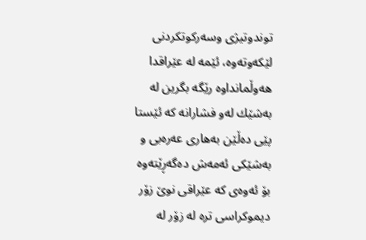توندوتیژی وسه‌ركوتكردنی لێكه‌وته‌وه‌، ئێمه‌ له‌ عێراقدا هه‌وڵمانداوه‌ رێگه‌ بگرین له‌ به‌شێك له‌و فشارانه‌ كه‌ ئێستا پێی ده‌ڵێن به‌هاری عه‌ره‌بی و به‌شێكی ئه‌مه‌ش ده‌گه‌ڕێته‌وه‌ بۆ ئه‌وه‌ی كه‌ عێراقی نوێ زۆر دیموكراسی تره‌ له‌ زۆر له‌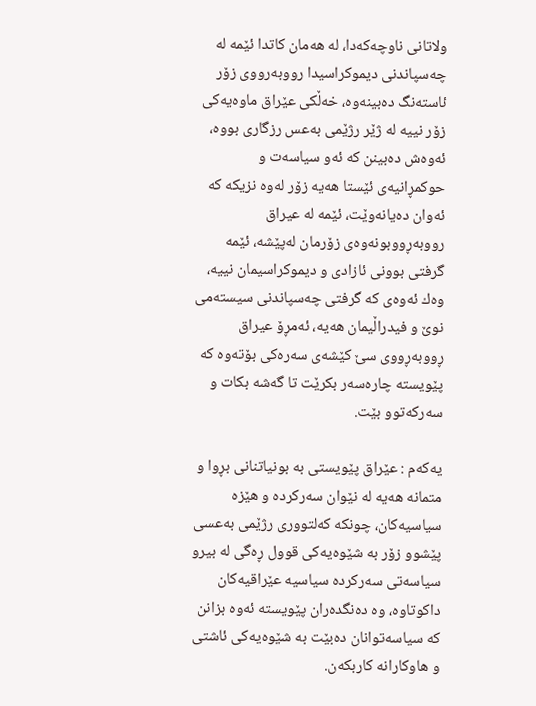ولاتانی ناوچه‌كه‌دا، له‌ هه‌مان كاتدا ئێمه‌ له‌ چه‌سپاندنی دیموكراسیدا رووبه‌رووی زۆر ئاسته‌نگ ده‌بینه‌وه‌، خه‌ڵكی عێراق ماوه‌یه‌كی زۆر نییه‌ له‌ ژێر رژێمی به‌عس رزگاری بووه‌، ئه‌وه‌ش ده‌بینن كه‌ ئه‌و سیاسه‌ت و حوكمڕانیه‌ی ئێستا هه‌یه‌ زۆر له‌وه‌ نزیكه‌ كه‌ ئه‌وان ده‌یانه‌وێت، ئێمه‌ له‌ عیراق رووبه‌ڕووبونه‌وه‌ی زۆرمان له‌پێشه‌، ئێمه‌ گرفتی بوونی ئازادی و دیموكراسیمان نییه‌، وه‌ك ئه‌وه‌ی كه‌ گرفتی چه‌سپاندنی سیسته‌می نوێ و فیدراڵیمان هه‌یه‌، ئه‌مڕۆ عیراق ڕووبه‌ڕووی سێ كێشه‌ی سه‌ره‌كی بۆته‌وه‌ كه‌ پێویسته‌ چاره‌سه‌ر بكرێت تا گه‌شه‌ بكات و سه‌ركه‌توو بێت.

یه‌كه‌م : عێراق پێویستی به‌ بونیاتنانی بڕوا و متمانه‌ هه‌یه‌ له‌ نێوان سه‌ركرده‌ و هێزه‌ سیاسیه‌كان، چونكه‌ كه‌لتووری رژێمی به‌عسی پێشوو زۆر به‌ شێوه‌یه‌كی قوول ڕه‌گی له‌ بیرو سیاسه‌تی سه‌ركرده‌ سیاسیه‌ عێراقیه‌كان داكوتاوه‌، وه‌ ده‌نگده‌ران پێویسته‌ ئه‌وه‌ بزانن كه‌ سیاسه‌توانان ده‌بێت به‌ شێوه‌یه‌كی ئاشتی و هاوكارانه‌ كاربكه‌ن.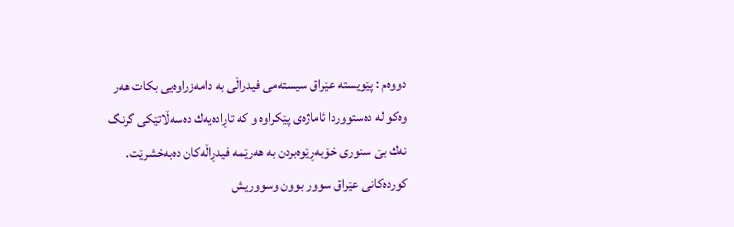دووه‌م : پێویسته‌ عێراق سیسته‌می فیدراڵی به‌ دامه‌زراوه‌یی بكات هه‌ر وه‌كو له‌ ده‌ستووردا ئاماژه‌ی پێكراوه‌ و كه‌ تاڕاده‌یه‌ك ده‌سه‌ڵاتێكی گرنگ نه‌ك بێ‌ سنوری خۆبه‌ڕێوه‌بردن به‌ هه‌رێمه‌ فیدڕاڵه‌كان ده‌به‌خشرێت. كورده‌كانی عێراق سوور بوون وسووریش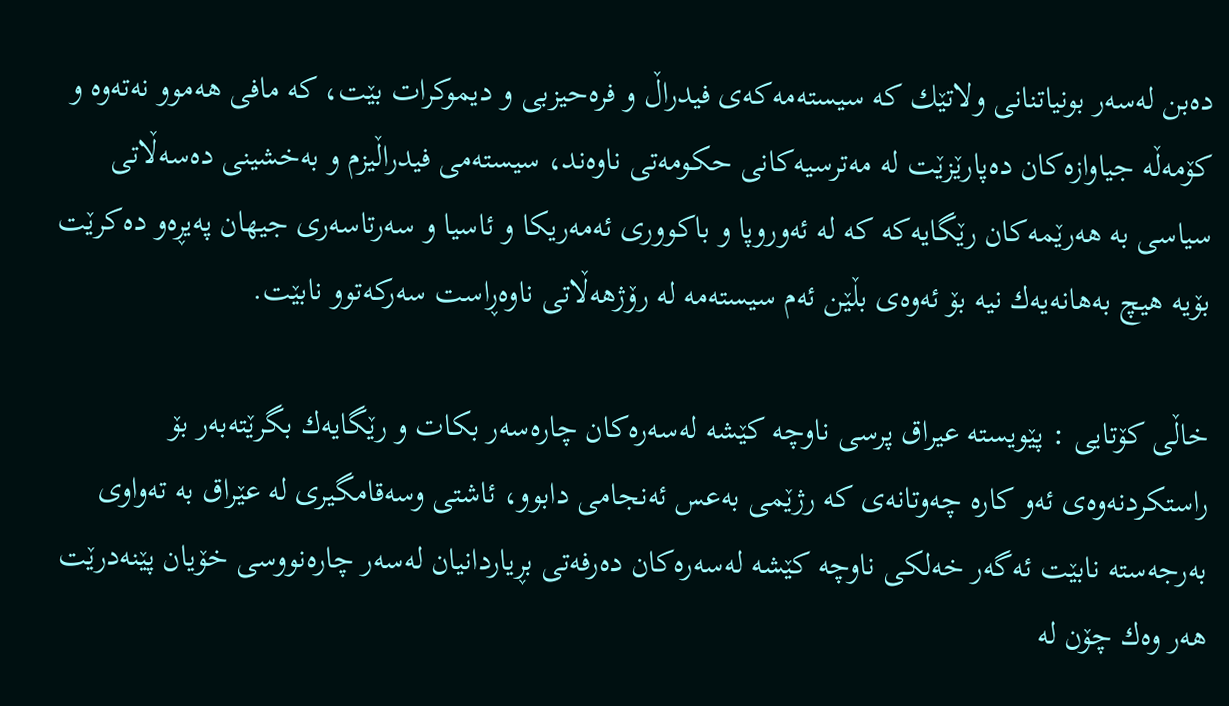ده‌بن له‌سه‌ر بونیاتنانی ولاتێك كه‌ سیسته‌مه‌كه‌ی فیدراڵ و فره‌حیزبی و دیموكرات بێت، كه‌ مافی هه‌موو نه‌ته‌وه‌ و كۆمه‌ڵه‌ جیاوازه‌كان ده‌پارێزێت له‌ مه‌ترسیه‌كانی حكومه‌تی ناوه‌ند، سیسته‌می فیدراڵیزم و به‌خشینی ده‌سه‌ڵاتی سیاسی به‌ هه‌رێمه‌كان رێگایه‌كه‌ كه‌ له‌ ئه‌وروپا و باكووری ئه‌مه‌ریكا و ئاسیا و سه‌رتاسه‌ری جیهان په‌یڕه‌و ده‌كرێت بۆیه‌ هیچ به‌هانه‌یه‌ك نیه‌ بۆ ئه‌وه‌ی بڵێن ئه‌م سیسته‌مه‌ له‌ رۆژهه‌ڵاتی ناوه‌ڕاست سه‌ركه‌توو نابێت.

خاڵی كۆتایی : پێویسته‌ عیراق پرسی ناوچه‌ كێشه‌ له‌سه‌ره‌كان چاره‌سه‌ر بكات و رێگایه‌ك بگرێته‌به‌ر بۆ راستكردنه‌وه‌ی ئه‌و كاره‌ چه‌وتانه‌ی كه‌ رژێمی به‌عس ئه‌نجامی دابوو، ئاشتی وسه‌قامگیری له‌ عێراق به‌ ته‌واوی به‌رجه‌سته‌ نابێت ئه‌گه‌ر خه‌لكی ناوچه‌ كێشه‌ له‌سه‌ره‌كان ده‌رفه‌تی بڕیاردانیان له‌سه‌ر چاره‌نووسی خۆیان پێنه‌درێت هه‌ر وه‌ك چۆن له‌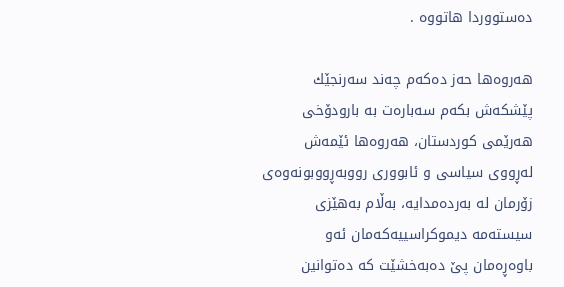ده‌ستووردا هاتووه‌ .

هه‌روه‌ها حه‌ز ده‌كه‌م چه‌ند سه‌رنجێك پێشكه‌ش بكه‌م سه‌باره‌ت به‌ بارودۆخی هه‌رێمی كوردستان، هه‌روه‌ها ئێمه‌ش له‌ڕووی سیاسی و ئابووری رووبه‌ڕووبونه‌وه‌ی زۆرمان له‌ به‌رده‌مدایه‌، به‌ڵام به‌هێزی سیسته‌مه‌ دیموكراسییه‌كه‌مان ئه‌و باوه‌ڕه‌مان پێ ده‌به‌خشێت كه‌ ده‌توانین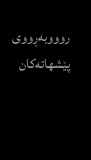روووبه‌ڕووی پێشهاته‌كان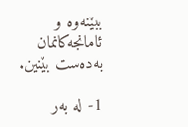ببێنه‌وه‌ و ئامانجه‌كانمان به‌ده‌ست بێنین.

1- له‌ به‌ر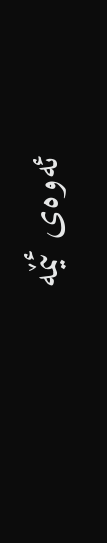ئه‌وه‌ی ئێمه‌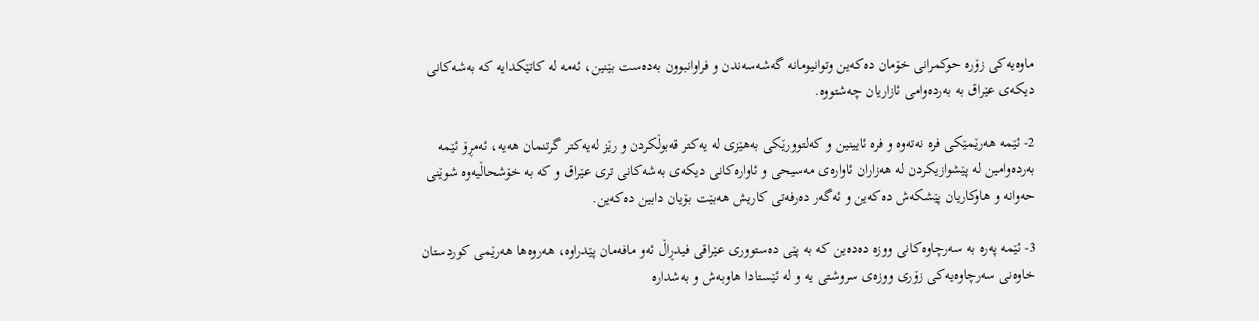ماوه‌یه‌كی زۆره‌ حوكمرانی خۆمان ده‌كه‌ین وتوانیومانه‌ گه‌شه‌سه‌ندن و فراوانبوون به‌ده‌ست بێنین، ئه‌مه‌ له‌ كاتێكدایه‌ كه‌ به‌شه‌كانی دیكه‌ی عێراق به‌ به‌رده‌وامی ئازاریان چه‌شتووه‌.

2- ئێمه‌ هه‌رێمێكی فره‌ نه‌ته‌وه‌ و فره‌ ئایینین و كه‌لتوورێكی به‌هێزی له‌ یه‌كتر قه‌بوڵكردن و رێز له‌یه‌كتر گرتنمان هه‌یه‌، ئه‌مڕۆ ئێمه‌ به‌رده‌وامین له‌ پێشوازیكردن له‌ هه‌زاران ئاواره‌ی مه‌سیحی و ئاواره‌كانی دیكه‌ی به‌شه‌كانی تری عێراق و كه‌ به‌ خۆشحاڵیه‌وه‌ شوێنی حه‌وانه‌ و هاوكاریان پێشكه‌ش ده‌كه‌ین و ئه‌گه‌ر ده‌رفه‌تی كاریش هه‌بێت بۆیان دابین ده‌كه‌ین.

3- ئێمه‌ په‌ره‌ به‌ سه‌رچاوه‌كانی ووزه‌ ده‌ده‌ین كه‌ به‌ پێی ده‌ستووری عێراقی فیدڕاڵ ئه‌و مافه‌مان پێدراوه‌، هه‌روه‌ها هه‌رێمی كوردستان خاوه‌نی سه‌رچاوه‌یه‌كی زۆری ووزه‌ی سروشتی یه‌ و له‌ ئێستادا هاوبه‌ش و به‌شداره‌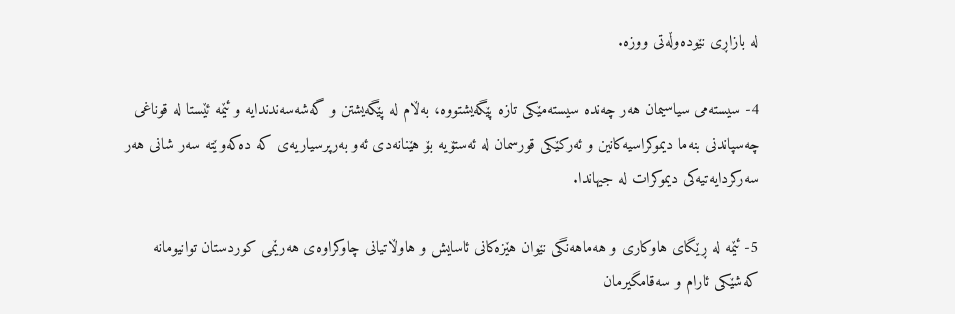له‌ بازاڕی نێوده‌وڵه‌تی ووزه‌.

4- سیسته‌می سیاسیمان هه‌ر چه‌نده‌ سیسته‌مێكی تازه‌ پێگه‌یشتووه‌، به‌ڵام له‌ پێگه‌یشتن و گه‌شه‌سه‌ندندایه‌ و ئێمه‌ ئێستا له‌ قوناغی چه‌سپاندنی بنه‌ما دیموكراسیه‌كانین و ئه‌ركێكی قورسمان له‌ ئه‌ستۆیه‌ بۆ هێنانه‌دی ئه‌و به‌رپرسیاریه‌ی كه‌ ده‌كه‌وێته‌ سه‌ر شانی هه‌ر سه‌ركردایه‌تیه‌كی دیموكرات له‌ جیهاندا.

5- ئێمه‌ له‌ ڕێگای هاوكاری و هه‌ماهه‌نگی نێوان هێزه‌كانی ئاسایش و هاوڵاتیانی چاوكراوه‌ی هه‌رێمی كوردستان توانیومانه‌ كه‌شێكی ئارام و سه‌قامگیرمان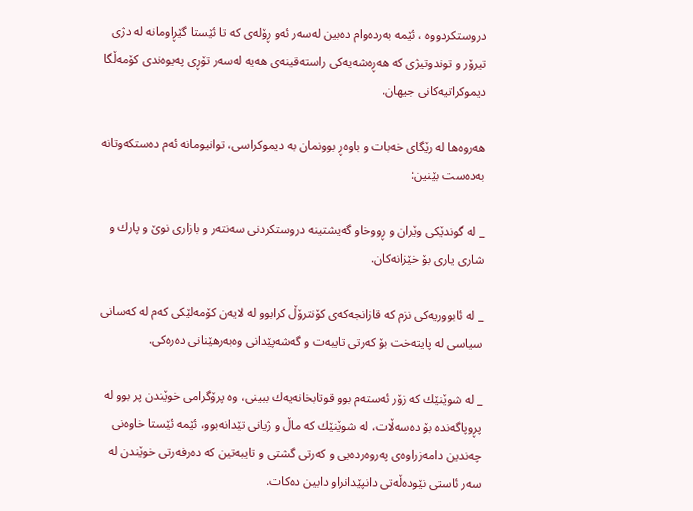دروستكردووه‌ ، ئێمه‌ به‌رده‌وام ده‌بین له‌سه‌ر ئه‌و ڕۆله‌ی كه‌ تا ئێستا گێڕاومانه‌ له‌ دژی تیرۆر و توندوتیژی كه‌ هه‌ڕه‌شه‌یه‌كی راسته‌قینه‌ی هه‌یه‌ له‌سه‌ر تۆڕی په‌یوه‌ندی كۆمه‌ڵگا دیموكراتیه‌كانی جیهان.

هه‌روه‌ها له‌ رێگای خه‌بات و باوه‌ڕ بوونمان به‌ دیموكراسی، توانیومانه‌ ئه‌م ده‌ستكه‌وتانه‌ به‌ده‌ست بێنین:

_ له‌ گوندێكی وێران و ڕووخاو گه‌یشتینه‌ دروستكردنی سه‌نته‌ر و بازاری نوێ و پارك و شاری یاری بۆ خێزانه‌كان.

_ له‌ ئابووریه‌كی نزم كه‌ قازانجه‌كه‌ی كۆنترۆڵ كرابوو له‌ لایه‌ن كۆمه‌لێكی كه‌م له‌ كه‌سانی سیاسی له‌ پایته‌خت بۆ كه‌رتی تایبه‌ت و گه‌شه‌پێدانی وه‌به‌رهێنانی ده‌ره‌كی.

_ له‌ شوێنێك كه‌ زۆر ئه‌سته‌م بوو قوتابخانه‌یه‌ك ببینی، وه‌ پرۆگرامی خوێندن پر بوو له‌ پڕوپاگه‌نده‌ بۆ ده‌سه‌ڵات، له‌ شوێنێك كه‌ ماڵ و ژیانی تێدانه‌بوو، ئێمه‌ ئێستا خاوه‌نی چه‌ندین دامه‌زراوه‌ی په‌روه‌رده‌یی و كه‌رتی گشتی و تایبه‌تین كه‌ ده‌رفه‌رتی خوێندن له‌ سه‌ر ئاستی نێوده‌ڵه‌تی دانپێدانراو دابین ده‌كات.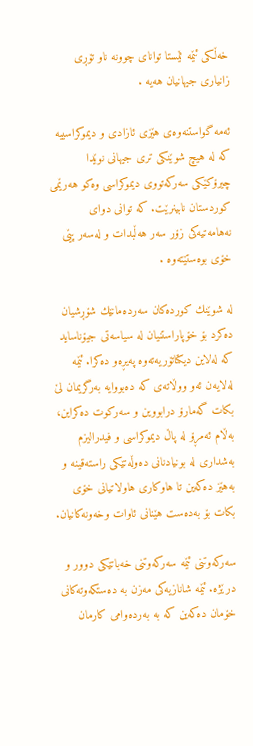خه‌ڵكی ئێمه‌ ئێستا توانای چوونه‌ ناو تۆڕی زانیاری جیهانیان هه‌یه‌ .

ئه‌مه‌ گواستنه‌وه‌ی هێزی ئازادی و دیموكراسییه‌ كه‌ له‌ هیچ شوێنكی تری جیهانی نوێدا چیرۆكێكی سه‌ركه‌تووی دیموكراسی وه‌كو هه‌رێمی كوردستان نابینرێت. كه‌ توانی دوای نه‌هامه‌تیه‌كی زۆر سه‌ر هه‌ڵبدات و له‌سه‌ر پێی خۆی بوه‌ستێته‌وه‌ .

له‌ شوێنك كورده‌كان سه‌رده‌مانێك شۆڕشیان ده‌كرد بۆ خۆپاراستنیان له‌ سیاسه‌تی جیۆناساید كه‌ له‌لاین دیكتاتۆریه‌ته‌وه‌ په‌یڕه‌و ده‌كرا. ئێمه‌ له‌لایه‌ن ئه‌و ووڵاته‌ی كه‌ ده‌بووایه‌ به‌رگریمان لێ بكات گه‌مارۆ درابووین و سه‌ركوت ده‌كراین، به‌ڵام ئه‌مڕۆ له‌ پاڵ دیموكراسی و فیدرالیزم به‌شداری له‌ بونیادنانی ده‌وڵه‌تێكی راسته‌قینه‌ و به‌هێز ده‌كه‌ین تا هاوكاری هاولاتیانی خۆی بكات بۆ به‌ده‌ست هێنانی ئاوات وخه‌ونه‌كانیان.

سه‌ركه‌وتنی ئێمه‌ سه‌ركه‌وتنی خه‌باتێكی دوور و درێژه‌. ئێمه‌ شانازیه‌كی مه‌زن به‌ ده‌ستكه‌وته‌كانی خۆمان ده‌كه‌ین كه‌ به‌ به‌رده‌وامی كارمان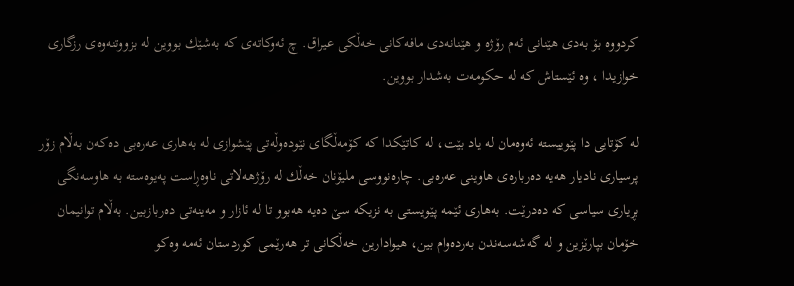كردووه‌ بۆ به‌دی هێنانی ئه‌م رۆژه‌ و هێنانه‌دی مافه‌كانی خه‌ڵكی عیراق. چ ئه‌وكاته‌ی كه‌ به‌شێك بووین له‌ بزووتنه‌وه‌ی رزگاری خوازیدا ، وه‌ ئێستاش كه‌ له‌ حكومه‌ت به‌شدار بووین.

له‌ كۆتایی دا پێوییسته‌ ئه‌وه‌مان له‌ یاد بێت، له‌ كاتێكدا كه‌ كۆمه‌ڵگای نێوده‌وڵه‌تی پێشوازی له‌ به‌هاری عه‌ره‌بی ده‌كه‌ن به‌ڵام زۆر پرسیاری نادیار هه‌یه‌ ده‌رباره‌ی هاوینی عه‌ره‌بی. چاره‌نووسی ملیۆنان خه‌ڵك له‌ رۆژهه‌لاتی ناوه‌ڕاست په‌یوه‌سته‌ به‌ هاوسه‌نگی بڕیاری سیاسی كه‌ ده‌درێت. به‌هاری ئێمه‌ پێویستی به‌ نزیكه‌ سێ ده‌یه‌ هه‌بوو تا له‌ ئازار و مه‌ینه‌تی ده‌ربازبین. به‌ڵام توانیمان خۆمان بپارێزین و له‌ گه‌شه‌سه‌ندن به‌رده‌وام بین، هیوادارین خه‌ڵكانی تر هه‌رێمی كوردستان ئه‌مه‌ وه‌كو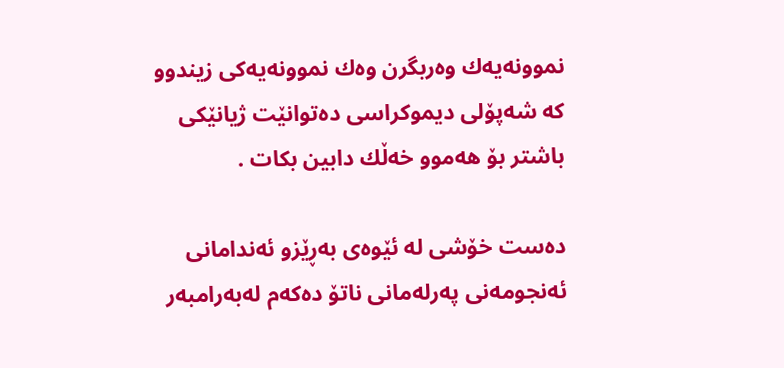نموونه‌یه‌ك وه‌ربگرن وه‌ك نموونه‌یه‌كی زیندوو كه‌ شه‌پۆلی دیموكراسی ده‌توانێت ژیانێكی باشتر بۆ هه‌موو خه‌ڵك دابین بكات .

ده‌ست خۆشی له‌ ئێوه‌ی به‌ڕێزو ئه‌ندامانی ئه‌نجومه‌نی په‌رله‌مانی ناتۆ ده‌كه‌م له‌به‌رامبه‌ر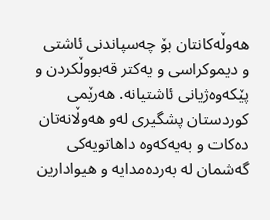هه‌وڵه‌كانتان بۆ چه‌سپاندنی ئاشتی و دیموكراسی و یه‌كتر قه‌بووڵكردن و پێكه‌وه‌ژیانی ئاشتیانه‌. هه‌رێمی كوردستان پشگیری له‌و هه‌وڵانه‌تان ده‌كات و به‌یه‌كه‌وه‌ داهاتویه‌كی گه‌شمان له‌ به‌رده‌مدایه‌ و هیوادارین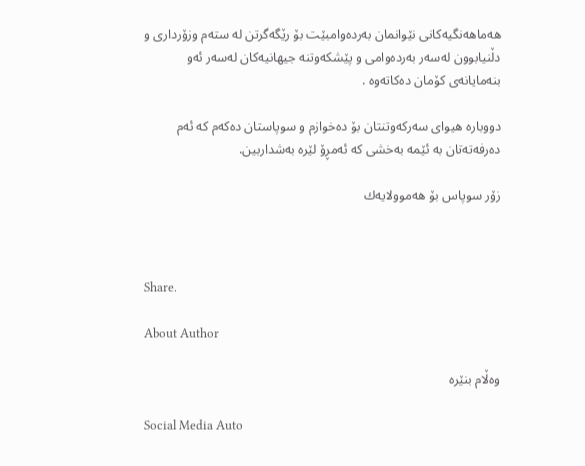هه‌ماهه‌نگیه‌كانی نێوانمان به‌رده‌وامبێت بۆ رێگه‌گرتن له‌ سته‌م وزۆرداری و دڵنیابوون له‌سه‌ر به‌رده‌وامی و پێشكه‌وتنه‌ جیهانیه‌كان له‌سه‌ر ئه‌و بنه‌مایانه‌ی كۆمان ده‌كاته‌وه‌ .

دووباره‌ هیوای سه‌ركه‌وتنتان بۆ ده‌خوازم و سوپاستان ده‌كه‌م كه‌ ئه‌م ده‌رفه‌ته‌تان به‌ ئێمه‌ به‌خشی كه‌ ئه‌مڕۆ لێره‌ به‌شداربین.

زۆر سوپاس بۆ هه‌موولایه‌ك



Share.

About Author

وەڵام بنێرە

Social Media Auto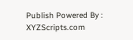Publish Powered By : XYZScripts.com